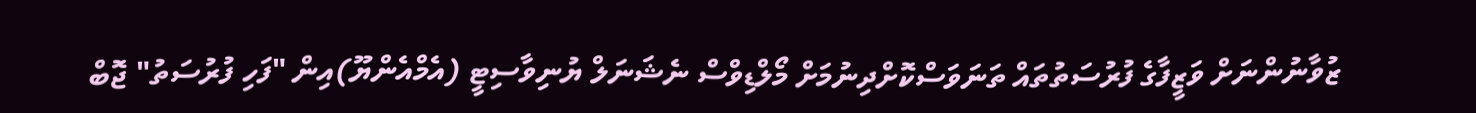ޒުވާނުންނަށް ވަޒީފާގެ ފުރުސަތުތައް ތަނަވަސްކޮށްދިނުމަށް މޯލްޑިވްސް ނެޝަނަލް ޔުނިވާސިޓީ (އެމްއެންޔޫ)އިން "ފަހި ފުރުސަތު" ޖޮބް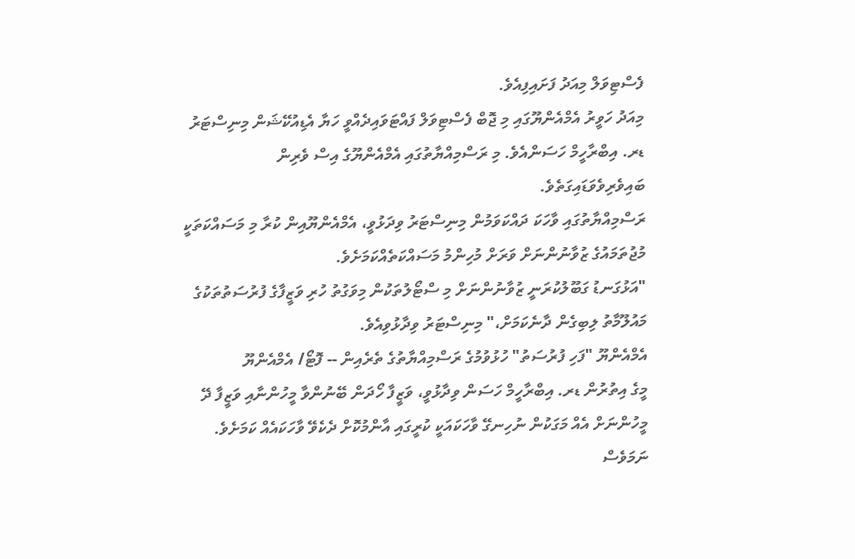ފެސްޓިވަލް މިއަދު ފަށައިފިއެވެ.
މިއަދު ހަވީރު އެމްއެންޔޫގައި މި ޖޮބް ފެސްޓިވަލް ފައްޓަވައިދެއްވީ ހަޔާ އެޑިއުކޭޝަން މިނިސްޓަރު ޑރ. އިބްރާހީމް ހަސަންއެވެ. މި ރަސްމިއްޔާތުގައި އެމްއެންޔޫގެ އިސް ވެރިން ބައިވެރިވެވަޑައިގަތެވެ.
ރަސްމިއްޔާތުގައި ވާހަކަ ދައްކަވަމުން މިނިސްޓަރު ވިދަޅުވީ، އެމްއެންޔޫއިން ކުރާ މި މަސައްކަތަކީ މުޖުތަމައުގެ ޒުވާނުންނަށް ވަރަށް މުހިންމު މަސައްކަތެއްކަމަށެވެ.
"އަޅުގަނޑު ގަބޫލުކުރަނީ ޒުވާނުންނަށް މި ސްޓޯލުތަކުން މިވަގުތު ހުރި ވަޒީފާގެ ފުރުސަތުތަކުގެ މައުލޫމާތު ލިބިގެން ދާނެކަމަށް،" މިނިސްޓަރު ވިދާޅުވިއެވެ.
އެމްއެންޔޫ "ފަހި ފުރުސަތު" ހުޅުވުމުގެ ރަސްމިއްޔާތުގެ ތެރެއިން -- ފޮޓޯ/ އެމްއެންޔޫ
މީގެ އިތުރުން ޑރ. އިބްރާހީމް ހަސަން ވިދާޅުވީ، ވަޒީފާ ހޯދަން ބޭނުންވާ މީހުންނާއި ވަޒީފާ ދޭ މީހުންނަށް އެއް މަގަކުން ނުހިނގޭ ވާހަކައަކީ ކުރީގައި އާންމުކޮށް ދެކެވޭ ވާހަކައެއް ކަމަށެވެ. ނަމަވެސް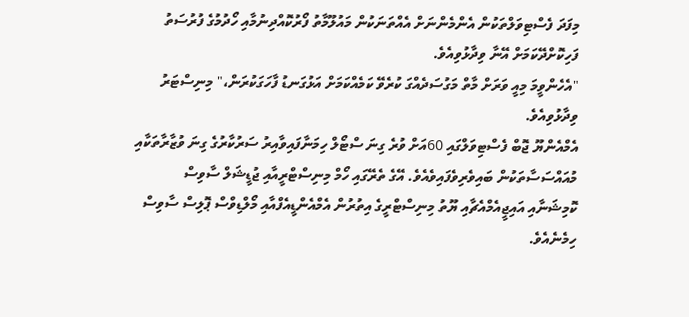މިފަދަ ފެސްޓިވަލްތަކުން އެންމެންނަށް އެއްތަނަކުން މައުލޫމާތު ފޯރުކޮއްދިނުމާއި ހޯދުމުގެ ފުރުސަތު ފަހިކޮށްދޭކަމަށް އޭނާ ވިދާޅުވިއެވެ.
"އެހެންވީމަ މިއީ ވަރަށް މާތް މަގުސަދެއްގަ ކުރެވޭ ކަމެއްކަމަށް އަޅުގަނޑު ފާހަގަކުރަން،" މިނިސްޓަރު ވިދާޅުވިއެވެ.
އެމްއެންޔޫ ޖޮބް ފެސްޓިވަލްގައި 60އަށް ވުރެ ގިނަ ސްޓޯލް ހިމަނާފައިވާއިރު ސަރުކާރުގެ ގިނަ ވުޒާރާތަކާއި މުއައްސަސާތަކުން ބައިވެރިވެފައިވެއެވެ. އޭގެ ތެރޭގައި ހޯމް މިނިސްޓްރީއާއި ޖުޑީޝަލް ސާވިސް ކޮމިޝަނާއި އައިޖީއެމްއެޗާއި ޔޫތު މިނިސްޓްރީގެ އިތުރުން އެމްއެންޑީއެފްއާއި މޯލްޑިވްސް ޕޮލިސް ސާވިސް ހިމެނެއެވެ.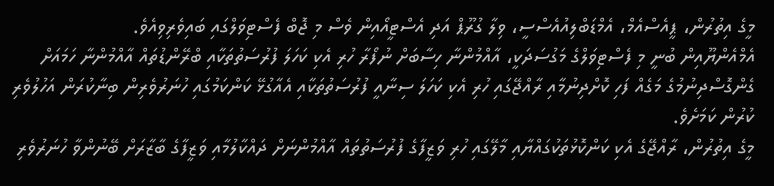މީގެ އިތުރުން، ޕީއެސްއެމް، އެމްޑަބްލިއުއެސްސީ، ވިލާ ގުރޫޕް އަދި އެސްޓީއޯއިން ވެސް މި ޖޮބް ފެސްޓިވަލްގައި ބައިވެރިވިއެވެ.
އެމްއެންޔޫއިން ބުނީ މި ފެސްޓިވަލްގެ މަގުސަދަކީ، އާއްމުންނާ ހިސާބަށް ނުފޯރާ ހުރި އެކި ކަހަލަ ފުރުސަތުތަކާއި ބްރޭންޑުތައް އާއްމުންނާ ހަމައަށް ގެންގޮސްދިނުމުގެ މަގެއް ފަހި ކޮށްދިނުމާއި ރާއްޖޭގައި ހުރި އެކި ކަހަލަ ސިނާއީ ފުރުސަތުތަކާއި އެއާގުޅޭ ކަންކަމުގައި ހުނަރުވެރިން ބިނާކުރަން އަހުލުވެރި ކުރުން ކަމަށެވެ.
މީގެ އިތުރުން، ރާއްޖޭގެ އެކި ކަންކޮޅުތަކުގައްޔާއި މާލޭގައި ހުރި ވަޒީފާގެ ފުރުސަތުތައް އާއްމުންނަށް ދައްކާލުމާއި ވަޒީފާގެ ބާޒާރަށް ބޭނުންވާ ހުނަރުވެރި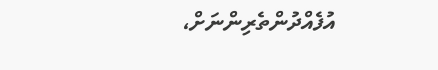އުފެއްދުންތެރިންނަށް،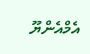އެމްއެންޔޫ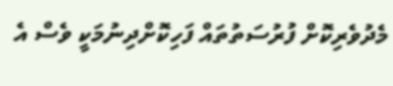މެދުވެރިކޮށް ފުރުސަތުތައް ފަހިކޮށްދިނުމަކީ ވެސް އެ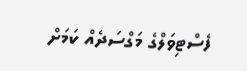ފެސްޓިވަލްގެ މަގްސަދެއް ކަމަށް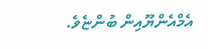އެމްއެންޔޫއިން ބުންޏެވެ.